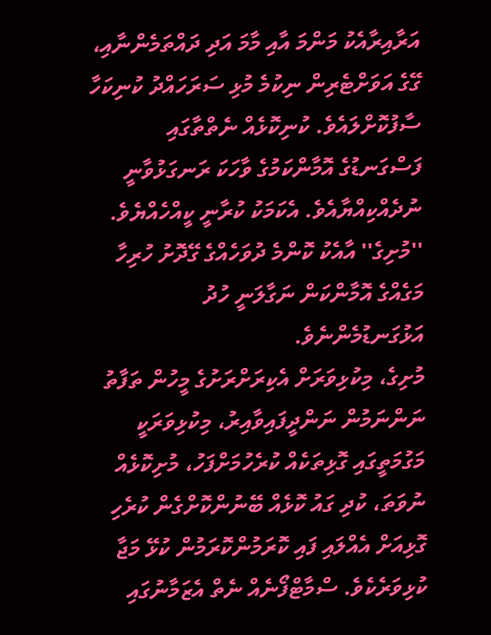އަރާއިރާއެކު މަންމަ އާއި މާމަ އަދި ދައްތަމެންނާއި، ގޭގެ އަވަށްޓެރިން ނިކުމެ މުޅި ސަރަހައްދު ކުނިކަހާ ސާފުކޮށްލައެވެ. ކުނިކޮޅެއް ނެތްތާގައި ފަސްގަނޑުގެ އޮމާންކަމުގެ ވާހަކަ ރަނގަޅުވާނީ ނުދެއްކިއްޔާއެވެ. އެކަމަކު ކުރާނީ ކީއްހެއްޔެވެ. ''މުށިގެ'' އާއެކު ކޮންމެ ދުވަހެއްގެ ގޭދޮށު ހުރިހާ މަގެއްގެ އޮމާންކަން ނަގާލަނީ ހުދު އަޅުގަނޑުމެންނެވެ.
މުށިގެ، މިކުޅިވަރަށް އެކިރަށްރަށުގެ މީހުން ތަފާތު ނަންނަމުން ނަންދީފައިވާއިރު، މިކުޅިވަރަކީ މަގުމަތީގައި ގޮޅިތަކެއް ކުރެހުމަށްފަހު، މުށިކޮޅެއް ނުވަތަ، ކުދި ގައު ކޮޅެއް ބޭނުންކޮށްގެން ކުރެހި ގޮޅިއަށް އެއްލައި ފައި ކޮރަމުންކޮރަމުން ކުޅޭ މަޖާ ކުޅިވަރެކެވެ. ސްމާޓްފޯނެއް ނެތް އެޒަމާނުގައި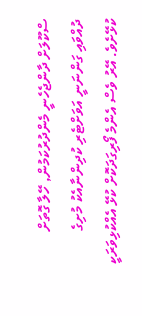ސްކޫލަށް ދާންޖެހެނީ މެންދުރުކަމުން, ހޭލާ ގޮތަށް ދުއްވައި ގަންނަނީ އަވަށްޓެރި ކުދިންނާއެކު މުށިގެ ކުޅޭށެވެ. އޭރު ވެސް އެންމެ ފޯރިގަދަކޮށް ކުޅޭ އެއްކުޅިވަރަކީ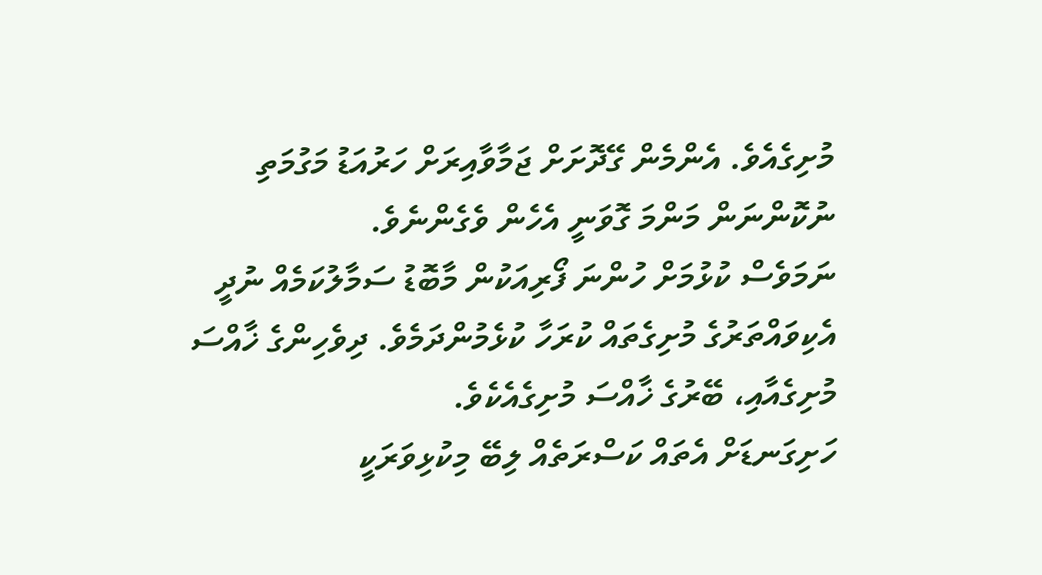މުށިގެއެވެ. އެންމެން ގޭދޮށަށް ޖަމާވާއިރަށް ހަރުއަޑު މަގުމަތި ނުކޮންނަން މަންމަ ގޮވަނީ އެހެން ވެގެންނެވެ.
ނަމަވެސް ކުޅުމަށް ހުންނަ ފޯރިއަކުން މާބޮޑު ސަމާލުކަމެއް ނުދީ އެކިވައްތަރުގެ މުށިގެތައް ކުރަހާ ކުޅެމުންދަމެވެ. ދިވެހިންގެ ޚާއްސަ މުށިގެއާއި، ބޭރުގެ ޚާއްސަ މުށިގެއެކެވެ.
ހަށިގަނޑަށް އެތައް ކަސްރަތެއް ލިބޭ މިކުޅިވަރަކީ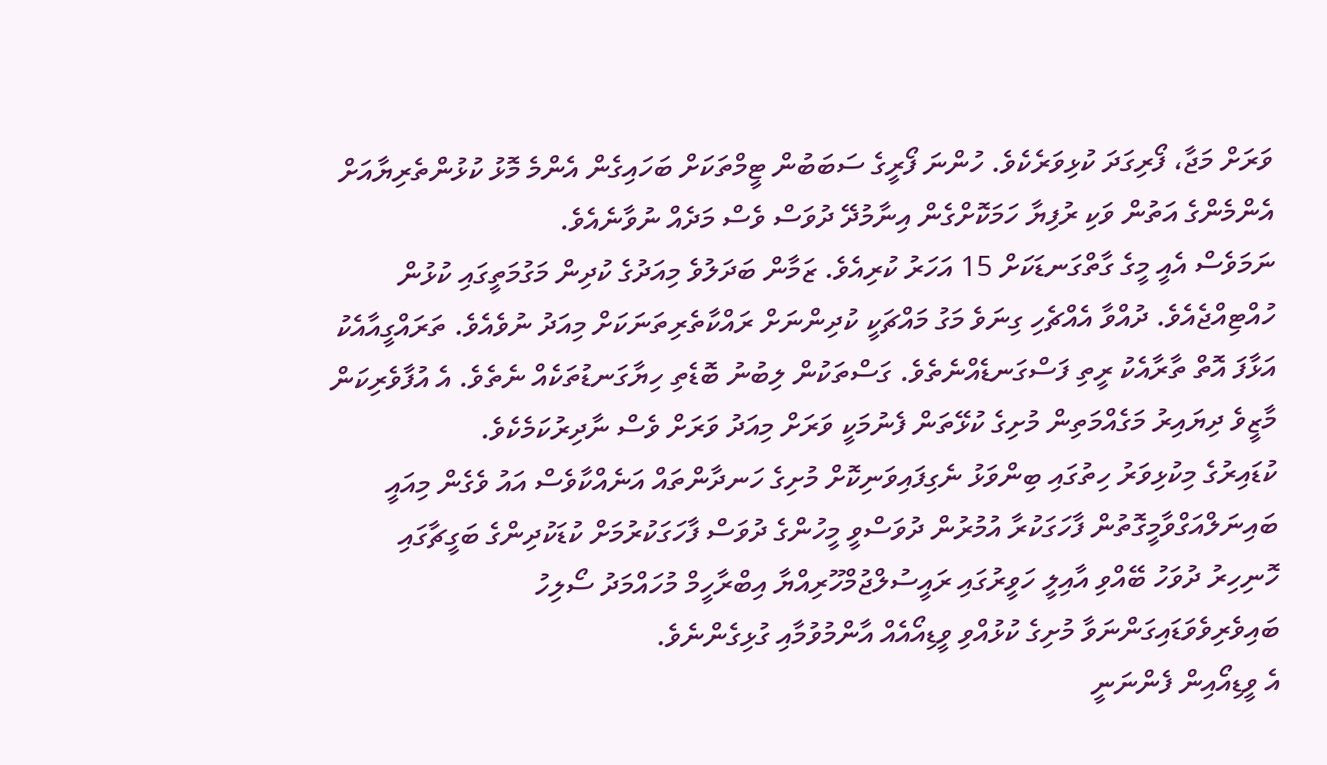ވަރަށް މަޖާ، ފޯރިގަދަ ކުޅިވަރެކެވެ. ހުންނަ ފޯރީގެ ސަބަބުން ޓީމްތަކަށް ބަހައިގެން އެންމެ މޮޅު ކުޅުންތެރިޔާއަށް އެންމެންގެ އަތުން ވަކި ރުފިޔާ ހަމަކޮށްގެން އިނާމުދޭ ދުވަސް ވެސް މަދެއް ނުވާނެއެވެ.
ނަމަވެސް އެއީ މީގެ ގާތްގަނޑަކަށް 15 އަހަރު ކުރިއެވެ. ޒަމާން ބަދަލުވެ މިއަދުގެ ކުދިން މަގުމަތީގައި ކުޅުން ހުއްޓިއްޖެއެވެ. ދުއްވާ އެއްޗެހި ގިނަވެ މަގު މައްޗަކީ ކުދިންނަށް ރައްކާތެރިތަނަކަށް މިއަދު ނުވެއެވެ. ތަރައްގީއާއެކު އަޅާފަ އޮތް ތާރާއެކު ރީތި ފަސްގަނޑެއްނެތެވެ. ގަސްތަކުން ލިބުނު ބޮޑެތި ހިޔާގަނޑުތަކެއް ނެތެވެ. އެ އުފާވެރިކަން މާޒީވެ ދިޔައިރު މަގެއްމަތިން މުށިގެ ކުޅޭތަން ފެނުމަކީ ވަރަށް މިއަދު ވަރަށް ވެސް ނާދިރުކަމެކެވެ.
ކުޑައިރުގެ މިކުޅިވަރު ހިތުގައި ބިންވަޅު ނެގިފައިވަނިކޮށް މުށިގެ ހަނދާންތައް އަނެއްކާވެސް އައު ވެގެން މިއައީ ބައިނަލްއަގްވާމީގޮތުން ފާހަގަކުރާ އުމުރުން ދުވަސްވީ މީހުންގެ ދުވަސް ފާހަގަކުރުމަށް ކުޑަކުދިންގެ ބަގީޗާގައި ހޮނިހިރު ދުވަހު ބޭއްވި އާއިލީ ހަވީރުގައި ރައީސުލްޖުމްހޫރިއްޔާ އިބްރާހީމް މުހައްމަދު ސޯލިހު ބައިވެރިވެވަޑައިގަންނަވާ މުށިގެ ކުޅުއްވި ވީޑިއޯއެއް އާންމުވުމާއި ގުޅިގެންނެވެ.
އެ ވީޑިއޯއިން ފެންނަނީ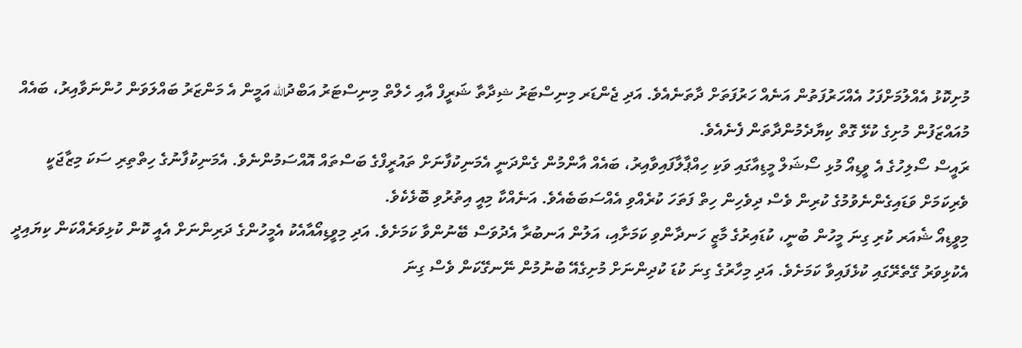މުށިކޮޅު އެއްލުމަށްފަހު އެއްހަރުފަތުން އަނެއް ހަރުފަތަށް ދާތަނެއެވެ. އަދި ޖެންޑަރ މިނިސްޓަރު ޝިދާތާ ޝަރީފް އާއި ހެލްތް މިނިސްޓަރު އަބްދުالله އަމީން އެ މަންޒަރު ބައްލަވަން ހުންނަވާއިރު، ބައެއް މުއައްޒަފުން މުށިގެ ކުޅޭ ގޮތް ކިޔާދެމުންދާތަން ފެނެއެވެ.
ރައީސް ސޯލިހުގެ އެ ވީޑިއޯ މުޅި ސޯޝަލް މީޑިއާގައި ވަކި ހިއްޕާލާފައިވާއިރު، ބައެއް އާންމުން ގެންދަނީ އެމަނިކުފާނަށް ތައުރީފްގެ ބަސްތައް އޮއްސަމުންނެވެ. އެމަނިކުފާނުގެ ހިތްތިރި ސަކަ މިޒާޖަކީ ވެރިކަމަށް ވަޑައިގެންނެވުމުގެ ކުރިން ވެސް ދިވެހިން ހިތް ފަތަހަ ކުރެއްވި އެއްސަބަބެއެވެ. އަނެއްކާ މިއީ އިތުރުވި ބޮޅެކެވެ.
މިވީޑިއޯ ޝެއަރ ކުރި ގިނަ މީހުން ބުނީ، ކުޑައިރުގެ މާޒީ ހަނދާންވި ކަމަށާއި، އަލުން އަނބުރާ އެދުވަސް ބޭނުންވާ ކަމަށެވެ. އަދި މިވީޑިއޯއާއެކު އެމީހުންގެ ދަރިންނަށް އެއީ ކޮން ކުޅިވަރެއްކަން ކިޔައިދީ އެކުޅިވަރު ގޭތެރޭގައި ކުޅެފައިވާ ކަމަށެވެ. އަދި މިހާރުގެ ގިނަ ކުޑަ ކުދިންނަށް މުށިގެއޭ ބުނުމުން ނޭނގޭކަން ވެސް ގިނަ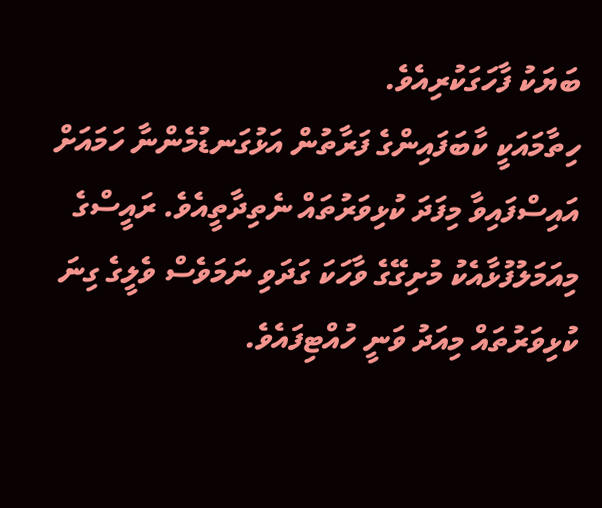ބަޔަކު ފާހަގަކުރިއެވެ.
ހިތާމައަކީ ކާބަފައިންގެ ފަރާތުން އަޅުގަނޑުމެންނާ ހަމައަށް އައިސްފައިވާ މިފަދަ ކުޅިވަރުތައް ނެތިދާތީއެވެ. ރައީސްގެ މިއަމަލުފުޅާއެކު މުށިގޭގެ ވާހަކަ ގަދަވި ނަމަވެސް ވެލީގެ ގިނަ ކުޅިވަރުތައް މިއަދު ވަނީ ހުއްޓިފައެވެ.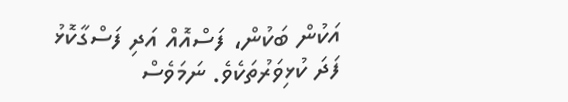އަކުން ބަކުން، ފަސްއޮއް އަދި ފަސްގާކޮޅު ފަދަ ކުޅިވަރުތަކެވެ. ނަމަވެސް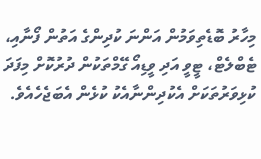މިހާރު ބޮޑެތިވަމުން އަންނަ ކުދިންގެ އަތުން ފޯނާއި، ޓެބްލެޓް، ޓީވީ އަދި ވީޑިއޯ ގޭމްތަކުން ދުރުކޮށް މިފަދަ ކުޅިވަރުތަކަށް އެކުދިންނާއެކު ކުޅެން އެބަޖެހެއެވެ.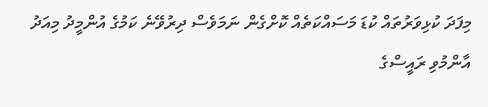މިފަދަ ކުޅިވަރުތައް ކުޑަ މަސައްކަތެއް ކޮށްގެން ނަމަވެސް ދިރުވޭނެ ކަމުގެ އުންމީދު މިއަދު އާންމުވި ރައީސްގެ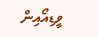ވީޑިއޯއިން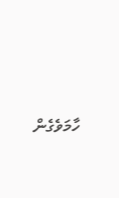ހާމަވެގެން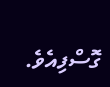ގޮސްފިއެވެ.